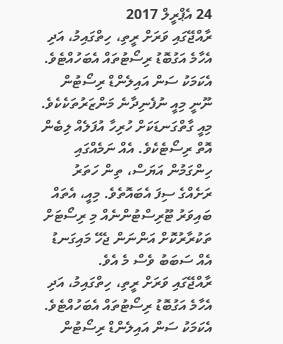24 އެޕްރީލް 2017
ރާއްޖޭގައި ވަރަށް ރީތި، ހިތްގައިމު، އަދި އެހާމެ އަގުބޮޑު ރިސޯޓުތައް އެބަހުއްޓެވެ. އެކަމަކު ސަން އައިލެންޑް ރިސޯޓުން ނޫނީ މިއީ ނުފެނިދާނެ މަންޒަރުތަކެކެވެ. މިއީ ގާތްގަނޑަކަށް ހުރިހާ އުފަލެއް ލިބެން އޮތް ރިސޯޓެކެވެ. އެއް ނަމެއްގައި ހިންގަމުން އަޔަސް، ތިން ހަތަރު ރަށެއްގެ ސިފަ އެބައޮތެވެ. މިއީ، އެތައް ބައިވަރު ޓޫރިސްޓުންނެއް މި ރިސޯޓަށް ތަކުރާރުކޮށް އަންނަން ޖެހޭ މައިގަނޑު އެއް ސަބަބު ވެސް މެ އެވެ.
ރާއްޖޭގައި ވަރަށް ރީތި، ހިތްގައިމު، އަދި އެހާމެ އަގުބޮޑު ރިސޯޓުތައް އެބަހުއްޓެވެ. އެކަމަކު ސަން އައިލެންޑް ރިސޯޓުން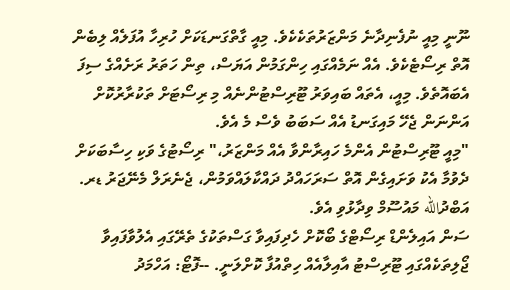ނޫނީ މިއީ ނުފެނިދާނެ މަންޒަރުތަކެކެވެ. މިއީ ގާތްގަނޑަކަށް ހުރިހާ އުފަލެއް ލިބެން އޮތް ރިސޯޓެކެވެ. އެއް ނަމެއްގައި ހިންގަމުން އަޔަސް، ތިން ހަތަރު ރަށެއްގެ ސިފަ އެބައޮތެވެ. މިއީ، އެތައް ބައިވަރު ޓޫރިސްޓުންނެއް މި ރިސޯޓަށް ތަކުރާރުކޮށް އަންނަން ޖެހޭ މައިގަނޑު އެއް ސަބަބު ވެސް މެ އެވެ.
"މިއީ ޓޫރިސްޓުން އެންމެ ހައިރާންވާ އެއް މަންޒަރު،" ރިސޯޓުގެ ވަކި ހިސާބަކަށް ދެވުމާ އެކު ވަށައިގެން އޮތް ސަރަހައްދު ދައްކާލައްވަމުން، ޖެނެރަލް މެނޭޖަރު ޑރ. އަބްދުالله މައުސޫމް ވިދާޅުވި އެވެ.
ސަން އައިލެންޑް ރިސޯޓްގެ ބޯކޮށް ހެދިފައިވާ ގަސްތަކުގެ ތެރޭގައި އެލުވާފައިވާ ޖޯލިތަކެއްގައި ޓޫރިސްޓު އާއިލާއެއް ހިތްއުފާ ކޮށްލަނީ. --ފޮޓޯ: އަހްމަދު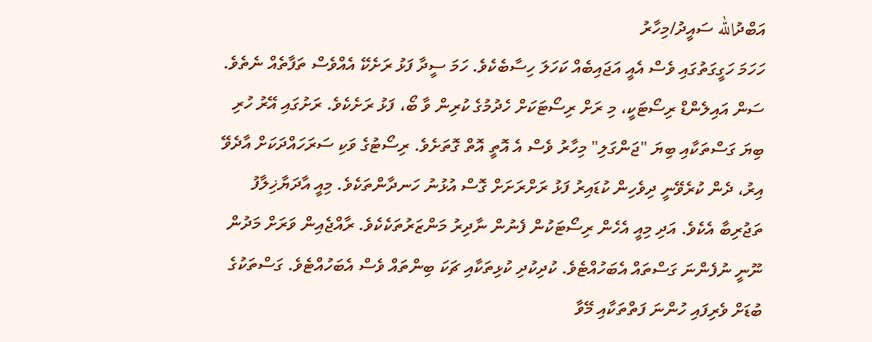އަބްދުالله ސައީދު/މިހާރު
ހަހަމަ ހަގީގަތުގައި ވެސް އެއީ އަޖައިބެއް ކަހަލަ ހިސާބެކެވެ. ހަމަ ސީދާ ފަޅު ރަށެކޭ އެއްވެސް ތަފާތެއް ނެތެވެ. ސަން އައިލެންޑް ރިސޯޓަކީ، މި ރަށް ރިސޯޓަކަށް ހެދުމުގެ ކުރިން ވާ ބޯ، ފަޅު ރަށެކެވެ. ރަށުގައި އޭރު ހުރި ބިޔަ ގަސްތަކާއި ބިޔަ "ޖަންގަލި" މިހާރު ވެސް އެ އޮތީ އޮތް ގޮތަށެވެ. ރިސޯޓުގެ ވަކި ސަރަހައްދަކަށް އާދެވޭ އިރު، ދެން ކުރެވޭނީ ދިވެހިން ކުޑައިރު ފަޅު ރަށްރަށަށް ގޮސް އުޅުނު ހަނދާންތަކެވެ. މިއީ އާދަޔާޚިލާފު ތަޖުރިބާ އެކެވެ. އަދި މިއީ އެހެން ރިސޯޓަކުން ފެނުން ނާދިރު މަންޒަރުތަކެކެވެ. ރާއްޖެއިން ވަރަށް މަދުން ނޫނީ ނުފެންނަ ގަސްތައް އެބަހުއްޓެވެ. ކުދިކުދި ކުޅިތަކާއި ޗަކަ ބިންތައް ވެސް އެބަހުއްޓެވެ. ގަސްތަކުގެ ބުޑަށް ވެރިފައި ހުންނަ ފަތްތަކާއި މޭވާ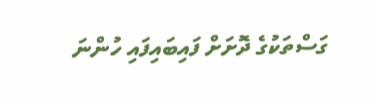ގަސްތަކުގެ ދޮށަށް ފައިބައިފައި ހުންނަ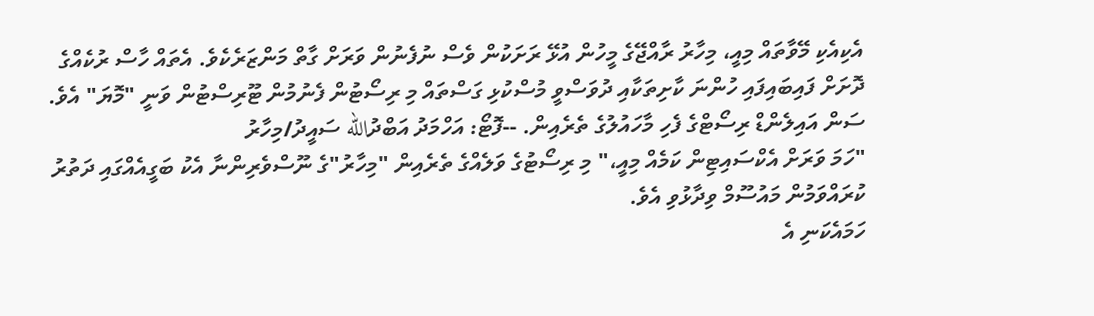އެކިއެކި މޭވާތައް މިއީ، މިހާރު ރާއްޖޭގެ މީހުން އުޅޭ ރަށަކުން ވެސް ނުފެނުން ވަރަށް ގާތް މަންޒަރެކެވެ. އެތައް ހާސް ރުކެއްގެ ދޮށަށް ފައިބައިފައި ހުންނަ ކާށިތަކާއި ދުވަސްވީ މުސްކުޅި ގަސްތައް މި ރިސޯޓުން ފެނުމުން ޓޫރިސްޓުން ވަނީ "މޮޔަ" އެވެ.
ސަން އައިލެންޑް ރިސޯޓްގެ ފެހި މާހައުލުގެ ތެރެއިން. --ފޮޓޯ: އަހްމަދު އަބްދުالله ސައީދު/މިހާރު
"ހަމަ ވަރަށް އެކްސައިޓިން ކަމެއް މިއީ،" މި ރިސޯޓުގެ ވަލެއްގެ ތެރެއިން "މިހާރު"ގެ ނޫސްވެރިންނާ އެކު ބަގީއެއްގައި ދަތުރު ކުރައްވަމުން މައުސޫމް ވިދާޅުވި އެވެ.
ހަމައެކަނި އެ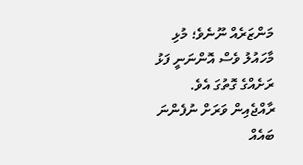މަންޒަރެއް ނޫނެވެ؛ މުޅި މާހައުލު ވެސް އޮންނަނީ ފަޅު ރަށެއްގެ ގޮތުގަ އެވެ. ރާއްޖެއިން ވަރަށް ނުފެންނަ ބައެއް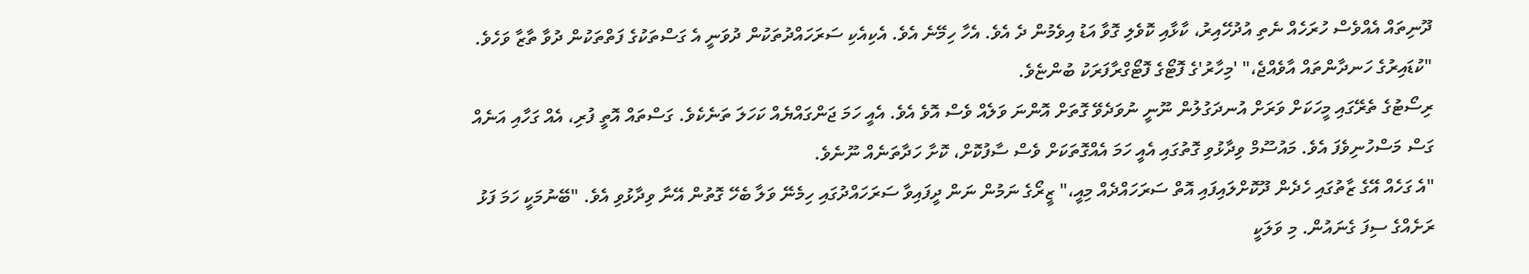ދޫނިތައް އެއްވެސް ހުރަހެއް ނެތި އުދުހޭއިރު، ކާޅާއި ކޮވެލި ގޮވާ އަޑު އިވެމުން ދެ އެވެ. އެހާ ހިމޭނެ އެވެ. އެކިއެކި ސަރަހައްދުތަކުން ދުވަނީ އެ ގަސްތަކުގެ ފަތްތަކުން ދުވާ ތާޒާ ވަހެވެ.
"ކުޑައިރުގެ ހަނދާންތައް އާވެއްޖެ،" 'މިހާރު'ގެ ފޮޓޯގެ ފޮޓޯގްރާފަރަކު ބުންޏެވެ.
ރިސޯޓުގެ ތެރޭގައި މީހަކަށް ވަރަށް އުނދަގުލުން ނޫނީ ނުވަދެވޭ ގޮތަށް އޮންނަ ވަލެއް ވެސް އޮވެ އެވެ. އެއީ ހަމަ ޖަންގައްޔެއް ކަހަލަ ތަނެކެވެ. ގަސްތައް އޮތީ ފުރި، އެއް ގަހާއި އަނެއް ގަސް މަސްހުނިވެފަ އެވެ. މައުސޫމް ވިދާޅުވި ގޮތުގައި އެއީ ހަމަ އެއްގޮތަކަށް ވެސް ސާފުކޮށް، ކޮށާ ހަދާތަނެއް ނޫނެވެ.
"އެ ގަހެއް އޭގެ ޒާތުގައި ހެދެން ދޫކޮށްލައިފައި އޮތް ސަރަހައްދެއް މިއީ،" ޒީރޯގެ ނަމުން ނަން ދީފައިވާ ސަރަހައްދުގައި ހިމެނޭ ވަލާ ބެހޭ ގޮތުން އޭނާ ވިދާޅުވި އެވެ. "ބޭނުމަކީ ހަމަ ފަޅު ރަށެއްގެ ސިފަ ގެނައުން. މި ވަލަކީ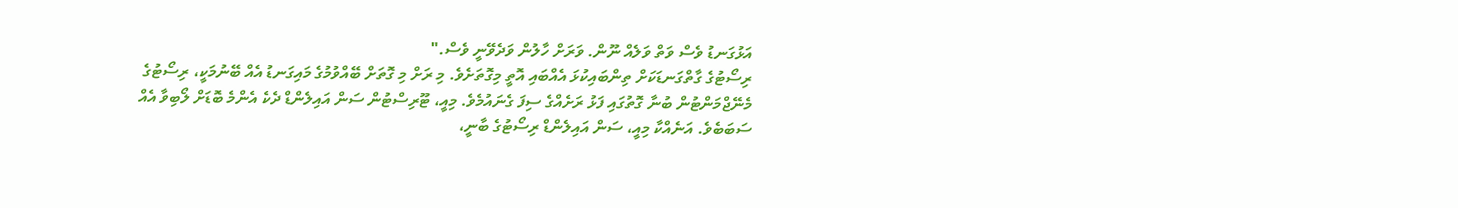އަޅުގަނޑު ވެސް ވަތް ވަލެއް ނޫން. ވަރަށް ހާލުން ވަދެވޭނީ ވެސް."
ރިސޯޓުގެ ގާތްގަނޑަކަށް ތިންބައިކުޅަ އެއްބައި އޮތީ މިގޮތަށެވެ. މި ރަށް މި ގޮތަށް ބޭއްވުމުގެ މައިގަނޑު އެއް ބޭނުމަކީ، ރިސޯޓުގެ މެނޭޖްމަންޓުން ބުނާ ގޮތުގައި ފަޅު ރަށެއްގެ ސިފަ ގެނައުމެވެ. މިއީ، ޓޫރިސްޓުން ސަން އައިލެންޑް ދެކެ އެންމެ ބޮޑަށް ލޯބިވާ އެއް ސަބަބެވެ. އަނެއްކާ މިއީ، ސަން އައިލެންޑް ރިސޯޓުގެ ބާނީ،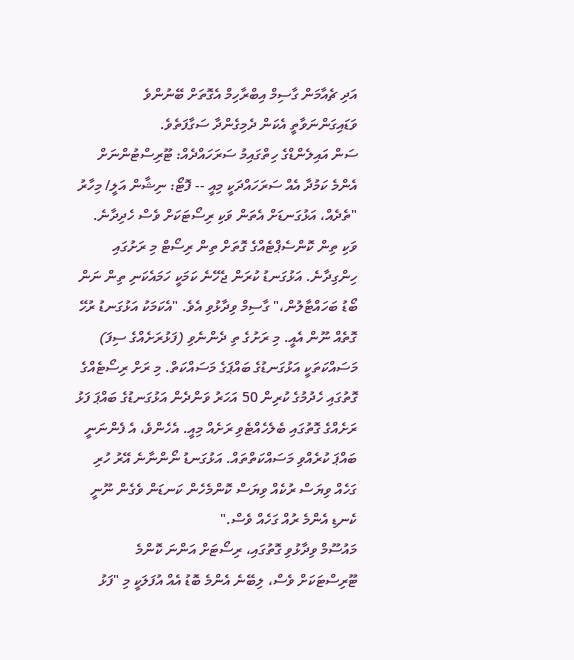އަދި ޗެއާމަން ގާސިމް އިބްރާހިމް އެގޮތަށް ބޭނުންވެ ވަޑައިގަންނަވާތީ އެކަން ދެމިގެންދާ ސަގާފަތެވެ.
ސަން އައިލެންޑްގެ ހިތްގައިމު ސަރަހައްދެއް: ޓޫރިސްޓުންނަށް އެންމެ ކަމުދާ އެއް ސަރަހައްދަކީ މިއީ -- ފޮޓޯ: ނިޝާން އަލީ/ މިހާރު
"ތެދެއް، އަޅުގަނޑަށް އެތަން ވަކި ރިސޯޓަކަށް ވެސް ހެދިދާނެ. ވަކި ތިން ކޮންސެޕްޓެއްގެ ގޮތަށް ތިން ރިސޯޓް މި ރަށުގައި ހިންގިދާނެ. އަޅުގަނޑު ކުރަން ޖެހޭނެ ކަމަކީ ހަމައެކަނި ތިން ނަން ބޯޑު ބަހައްޓާލުން،" ގާސިމް ވިދާޅުވި އެވެ. "އެކަމަކު އަޅުގަނޑު ރުހޭ ގޮތެއް ނޫން އެއީ. މި ރަށުގެ ތި ދެންނެވި (ފަޅުރަށެއްގެ ސިފަ) މަސައްކަތަކީ އަޅުގަނޑުގެ ބައްޕަގެ މަސައްކަތް. މި ރަށް ރިސޯޓެއްގެ ގޮތުގައި ހެދުމުގެ ކުރިން 50 އަހަރު ވަންދެން އަޅުގަނޑުގެ ބައްޕަ ފަޅު ރަށެއްގެ ގޮތުގައި ބެލެހެއްޓެވި ރަށެއް މިއީ. އެހެންވެ، އެ ފެންނަނީ ބައްޕަ ކުރެއްވި މަސައްކަތްތައް. އަޅުގަނޑު ނޯންނާނެ އޭރު ހުރި ގަހެއް ވިޔަސް ރުކެއް ވިޔަސް ކޮންމެހެން ކަނޑަން ވެގެން ނޫނީ ކެނޑި އެންމެ ރުއް ގަހެއް ވެސް."
މައުސޫމް ވިދާޅުވި ގޮތުގައި، ރިސޯޓަށް އަންނަ ކޮންމެ ޓޫރިސްޓަކަށް ވެސް، ލިބޭނެ އެންމެ ބޮޑު އެއް އުފަލަކީ މި "ފަޅު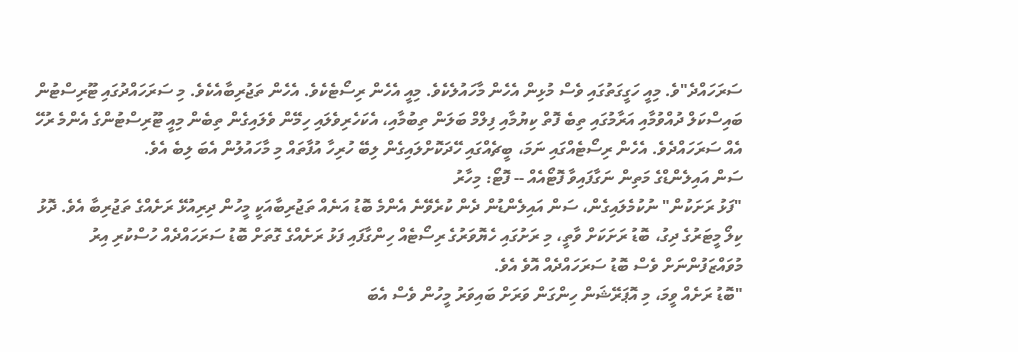ސަރަހައްދެ"ވެ. މިއީ ހަގީގަތުގައި ވެސް މުޅިން އެހެން މާހައުލެކެވެ. މިއީ އެހެން ރިސޯޓެކެވެ. އެހެން ތަޖުރިބާއެކެވެ. މި ސަރަހައްދުގައި ޓޫރިސްޓުން ބައިސްކަލް ދުއްވުމާއި އަރާމުގައި ތިބެ ފޮތް ކިޔުމާއި ފިލްމް ބަލަން ތިބުމާއި، އެކަހެރިވެލައި ހިމޭން ވެލައިގެން ތިބެން މިއީ ޓޫރިސްޓުންގެ އެންމެ ރުހޭ އެއް ސަރަހައްދެވެ. އެހެން ރިސޯޓެއްގައި ނަމަ، ބީޗެއްގައި ހޭދަކޮށްލައިގެން ލިބޭ ހުރިހާ އުފާތައް މި މާހައުލުން އެބަ ލިބެ އެވެ.
ސަން އައިލެންޑްގެ މަތިން ނަގާފައިވާ ފޮޓޯއެއް -- ފޮޓޯ: މިހާރު
"ފަޅު ރަށަކުން" ނުކުމެލައިގެން، ސަން އައިލެންޑުން ދެން ކުރެވޭނެ އެންމެ ބޮޑު އަނެއް ތަޖުރިބާއަކީ މީހުން ދިރިއުޅޭ ރަށެއްގެ ތަޖުރިބާ އެވެ. ދޮޅު ކިލޯ މީޓަރުގެ ދިގު، ބޮޑު ރަށަކަށް ވާތީ، މި ރަށުގައި ހެޔޮވަރުގެ ރިސޯޓެއް ހިންގާފައި ފަޅު ރަށެއްގެ ގޮތަށް ބޮޑު ސަރަހައްދެއް ހުސްކުރި އިރު މުވައްޒަފުންނަށް ވެސް ބޮޑު ސަރަހައްދެއް އޮވެ އެވެ.
"ބޮޑު ރަށެއް ވީމަ، މި އޮޕަރޭޝަން ހިންގަން ވަރަށް ބައިވަރު މީހުން ވެސް އެބަ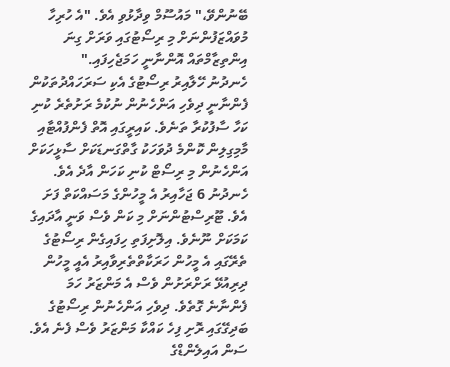ބޭނުންވޭ،" މައުސޫމް ވިދާޅުވި އެވެ. "އެ ހުރިހާ މުވައްޒަފުންނަށް މި ރިސޯޓުގައި ވަރަށް ގިނަ އިންތިޒާމްތައް އޮންނާނީ ހަމަޖެހިފައި."
ހެނދުނު ހޭލާއިރު ރިސޯޓުގެ އެކި ސަރަހައްދުތަކުން ފެންނާނީ ދިވެހި އަންހެނުން ނުކުމެ ރަށުތެރެ ކުނި ކަހާ ސާފުކުރާ ތަނެވެ. ކައިރީގައި އޮތް ފެންފުއްޓާއި މާމިގިލިން ކޮންމެ ދުވަހަކު ގާތްގަނޑަކަށް ސާޅީހަކަށް އަންހެނުން މި ރިސޯޓް ކުނި ކަހަން އާދެ އެވެ. ހެނދުނު 6 ޖަހާއިރު އެ މީހުންގެ މަސައްކަތް ފަށަ އެވެ. ޓޫރިސްޓުންނަށް މި ކަން ވެސް ވަނީ އާދައިގެ ކަމަކަށް ނޫނެވެ. އިލޮށިފަތި ހިފައިގެން ރިސޯޓުގެ ތެރޭގައި އެ މީހުން ހަރަކާތްތެރިވާއިރު އެއީ މީހުން ދިރިއުޅޭ ރަށްރަށުން ވެސް އެ މަންޒަރު ހަމަ ފެންނާނެ ގޮތެވެ. ދިވެހި އަންހެނުން ރިސޯޓުގެ ބަދިގޭގައި ރޮށި ފިހެ ކައްކާ މަންޒަރު ވެސް ފެނެ އެވެ.
ސަން އައިލެންޑްގެ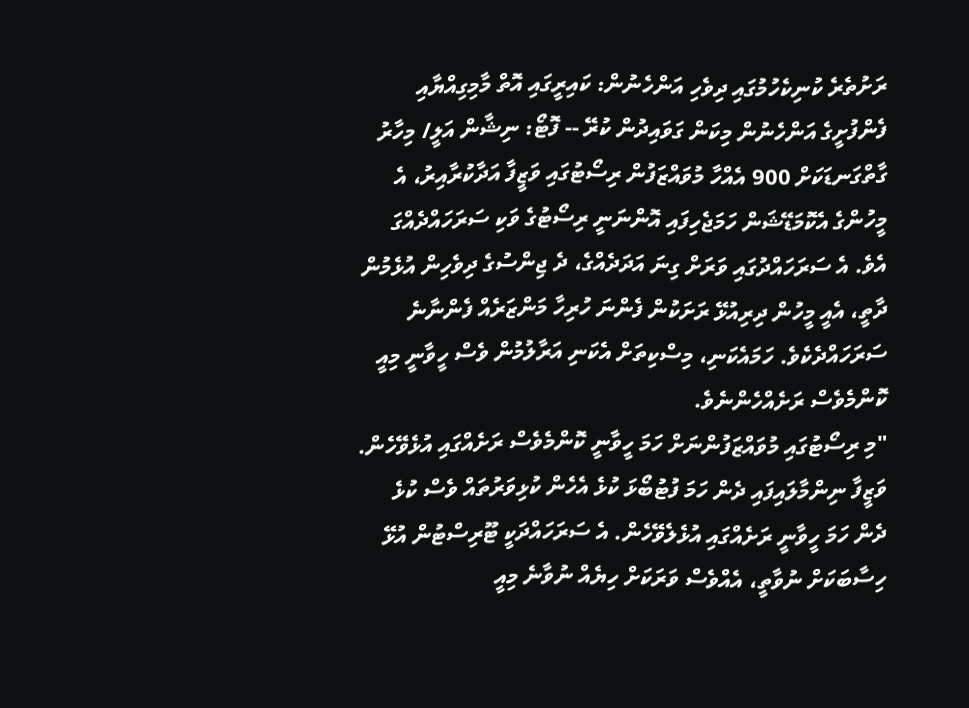ރަށުތެރެ ކުނިކެހުމުގައި ދިވެހި އަންހެނުން: ކައިރީގައި އޮތް މާމިގިއްޔާއި ފެންފުށީގެ އަންހެނުން މިކަން ގަވައިދުން ކުރޭ -- ފޮޓޯ: ނިޝާން އަލީ/ މިހާރު
ގާތްގަނޑަކަށް 900 އެއްހާ މުވައްޒަފުން ރިސޯޓުގައި ވަޒީފާ އަދާކުރާއިރު، އެ މީހުންގެ އެކޮމަޑޭޝަން ހަމަޖެހިފައި އޮންނަނީ ރިސޯޓުގެ ވަކި ސަރަހައްދެއްގަ އެވެ. އެ ސަރަހައްދުގައި ވަރަށް ގިނަ އަދަދެއްގެ، ދެ ޖިންސުގެ ދިވެހިން އުޅެމުން ދާތީ، އެއީ މީހުން ދިރިއުޅޭ ރަށަކުން ފެންނަ ހުރިހާ މަންޒަރެއް ފެންނާނެ ސަރަހައްދެކެވެ. ހަމައެކަނި، މިސްކިތަށް އެކަނި އަރާލުމުން ވެސް ހީވާނީ މިއީ ކޮންމެވެސް ރަށެއްހެންނެވެ.
"މި ރިސޯޓުގައި މުވައްޒަފުންނަށް ހަމަ ހީވާނީ ކޮންމެވެސް ރަށެއްގައި އުޅެވޭހެން. ވަޒީފާ ނިންމާލައިފައި ދެން ހަމަ ފުޓުބޯޅަ ކުޅެ އެހެން ކުޅިވަރުތައް ވެސް ކުޅެ ދެން ހަމަ ހީވާނީ ރަށެއްގައި އުޅެލެވޭހެން. އެ ސަރަހައްދަކީ ޓޫރިސްޓުން އުޅޭ ހިސާބަކަށް ނުވާތީ، އެއްވެސް ވަރަކަށް ހިޔެއް ނުވާނެ މިއީ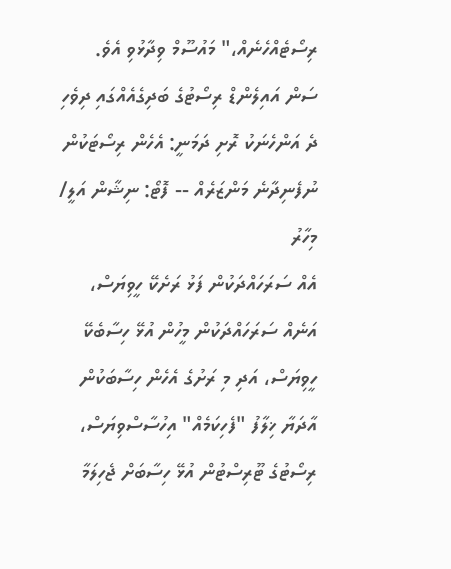ރިސޯޓެއްހެނެއް،" މައުސޫމް ވިދާޅުވި އެވެ.
ސަން އައިލެންޑް ރިސޯޓުގެ ބަދިގެއެއްގައި ދިވެހި ދެ އަންހެނަކު ރޮށި ދަމަނީ: އެހެން ރިސޯޓަކުން ނުފެނިދާނެ މަންޒަރެއް -- ފޮޓޯ: ނިޝާން އަލީ/ މިހާރު
އެއް ސަރަހައްދަކުން ފަޅު ރަށެކޭ ހީވިޔަސް، އަނެއް ސަރަހައްދަކުން މީހުން އުޅޭ ހިސާބެކޭ ހީވިޔަސް، އަދި މި ރަށުގެ އެހެން ހިސާބަކުން އާދަޔާ ޚިލާފު "ފެހިކަމެއް" އިހުސާސްވިޔަސް، ރިސޯޓުގެ ޓޫރިސްޓުން އުޅޭ ހިސާބަށް ޖެހިލަމާ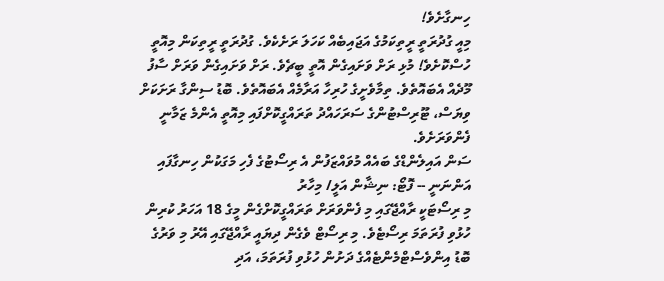ހިނގާށެވެ!
މިއީ ގުދުރަތީ ރީތިކަމުގެ އަޖައިބެއް ކަހަލަ ރަށެކެވެ. ގުދުރަތީ ރީތިކަން މިއޮތީ ހުސްކޮށެވެ! މުޅި ރަށް ވަށައިގެން އޮތީ ބީޗެވެ. ރަށް ވަށައިގެން ވަރަށް ސާފު މޫދެއް އެބައޮތެވެ. ތިމާވެށީގެ ހުރިހާ އަރާމެއް އެބައޮތެވެ. ބޮޑު ސިންގާ ރަށަކަށް ވިޔަސް، ޓޫރިސްޓުންގެ ސަރަހައްދު ތަރައްގީކޮށްފައި މިއޮތީ އެންމެ ޒަމާނީ ފެންވަރަށެވެ.
ސަން އައިލެންޑްގެ ބައެއް މުވައްޒަފުން އެ ރިސޯޓުގެ ފެހި މަގަކުން ހިނގާފައި އަންނަނީ -- ފޮޓޯ: ނިޝާން އަލީ/ މިހާރު
މި ރިސޯޓަކީ ރާއްޖޭގައި މި ފެންވަރަށް ތަރައްގީކޮށްގެން މީގެ 18 އަހަރު ކުރިން ހުޅުވި ފުރަތަމަ ރިސޯޓެވެ. މި ރިސޯޓް ވެގެން ދިޔައީ ރާއްޖޭގައި އޭރު މި ވަރުގެ ބޮޑު އިންވެސްޓްމެންޓެއްގެ ދަށުން ހުޅުވި ފުރަތަމަ، އަދި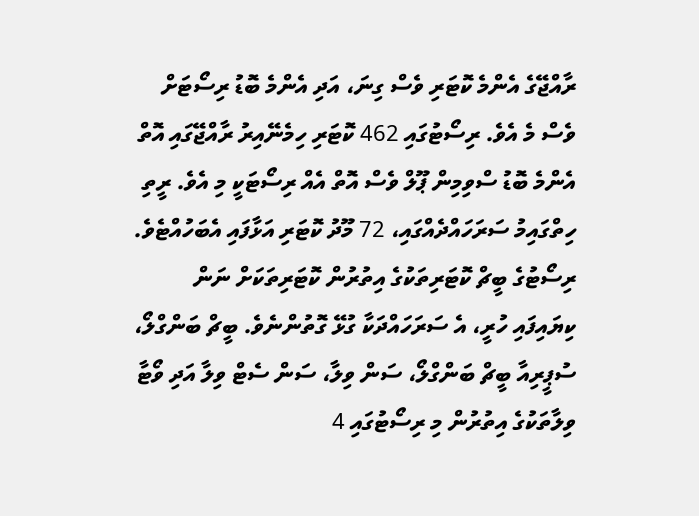ރާއްޖޭގެ އެންމެ ކޮޓަރި ވެސް ގިނަ، އަދި އެންމެ ބޮޑު ރިސޯޓަށް ވެސް މެ އެވެ. ރިސޯޓުގައި 462 ކޮޓަރި ހިމެނޭއިރު ރާއްޖޭގައި އޮތް އެންމެ ބޮޑު ސްވިމިން ޕޫލް ވެސް އޮތް އެއް ރިސޯޓަކީ މި އެވެ. ރީތި ހިތްގައިމު ސަރަހައްދެއްގައި، 72 މޫދު ކޮޓަރި އަޅާފައި އެބަހުއްޓެވެ.
ރިސޯޓުގެ ބީޗް ކޮޓަރިތަކުގެ އިތުރުން ކޮޓަރިތަކަށް ނަން ކިޔައިފައި ހުރީ، އެ ސަރަހައްދަކާ ގުޅޭ ގޮތުންނެވެ. ބީޗް ބަންގްލޯ، ސުޕީރިއާ ބީޗް ބަންގްލޯ، ސަން ވިލާ، ސަން ސެޓް ވިލާ އަދި ވޯޓާ ވިލާތަކުގެ އިތުރުން މި ރިސޯޓުގައި 4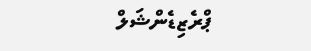ޕްރެޒިޑެންޝަލް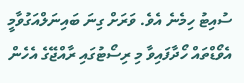ސުއިޓު ހިމެނެ އެވެ. ވަރަށް ގިނަ ބައިނަލްއަގުވާމީ އެވޯޑްތައް ހޯދާފައިވާ މި ރިސޯޓުގައި ރާއްޖޭގެ އެހެން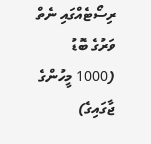ރިސޯޓެއްގައި ނެތް ވަރުގެ ބޮޑު (1000 މީހުންގެ ޖާގައިގެ)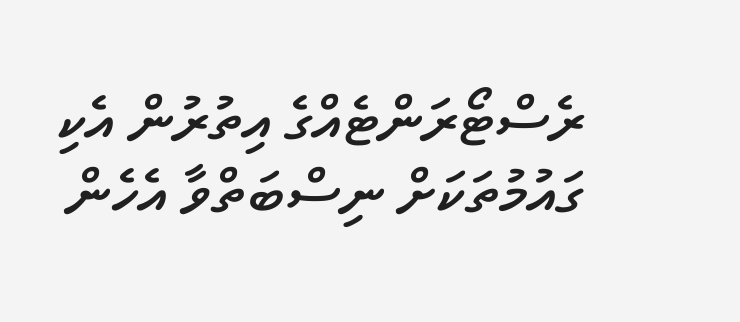ރެސްޓޯރަންޓެއްގެ އިތުރުން އެކި ގައުމުތަކަށް ނިސްބަތްވާ އެހެން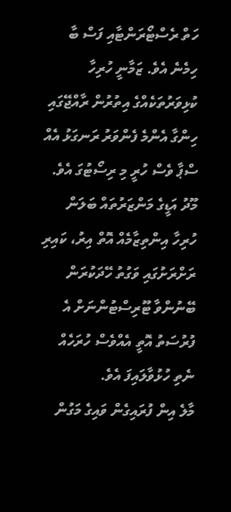ހަތް ރެސްޓޯރަންޓާއި ފަސް ބާ ހިމެނެ އެވެ. ޒަމާނީ ހުރިހާ ކުޅިވަރުތަކެއްގެ އިތުރުން ރާއްޖޭގައި ހިންގާ އެންމެ ފެންވަރު ރަނގަޅު އެއް ސްޕާ ވެސް ހުރީ މި ރިސޯޓުގަ އެވެ. މޫދު އަޑީގެ މަންޒަރުތައް ބަލަން ހުރިހާ އިންތިޒާމެއް އޮތް އިރު، ކައިރި ރަށްރަށުގައި ވަގުތު ހޭދަކުރަން ބޭނުންވާ ޓޫރިސްޓުންނަށް އެ ފުރުސަތު އޮތީ އެއްވެސް ހުރަހެއް ނެތި ހުޅުވާލައިފަ އެވެ.
މާލެ އިން ފުރައިގެން ވައިގެ މަގުން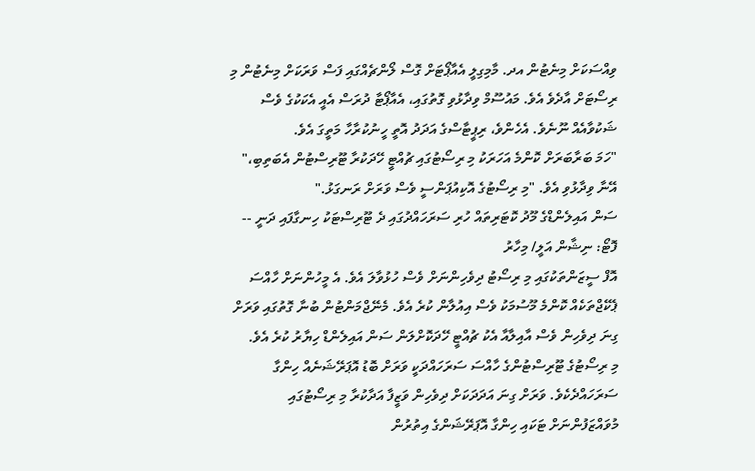ވިއްސަކަށް މިނެޓުން އދ. މާމިގިލީ އެއާޕޯޓަށް ގޮސް ލޯންޗެއްގައި ފަސް ވަރަކަށް މިނެޓުން މި ރިސޯޓަށް އާދެވެ އެވެ. މައުސޫމް ވިދާޅުވި ގޮތުގައި، އެއާޕޯޓާ ދުރަސް އެއީ އެކަކުގެ ވެސް ޝަކުވާއެއް ނޫނެވެ. އެހެންވެ، ރިޕީޓާސްގެ އަދަދު އޮތީ ހީނުކުރާހާ މަތީގަ އެވެ.
"ހަމަ ބަރާބަރަށް ކޮންމެ އަހަރަކު މި ރިސޯޓުގައި ޗުއްޓީ ހޭދަކުރާ ޓޫރިސްޓުން އެބަތިބި،" އޭނާ ވިދާޅުވި އެވެ. "މި ރިސޯޓުގެ އޮކިއުޕަންސީ ވެސް ވަރަށް ރަނގަޅު."
ސަން އައިލެންޑްގެ މޫދު ކޮޓަރިތައް ހުރި ސަރަހައްދުގައި ދެ ޓޫރިސްޓަކު ހިނގާފައި ދަނީ -- ފޮޓޯ: ނިޝާން އަލީ/ މިހާރު
އޮފް ސީޒަންތަކުގައި މި ރިސޯޓު ދިވެހިންނަށް ވެސް ހުޅުވާލަ އެވެ. އެ މީހުންނަށް ހާއްސަ ޕެކޭޖްތަކެއް ކޮންމެ މޫސުމަކު ވެސް އިއުލާން ކުރެ އެވެ. މެނޭޖްމަންޓުން ބުނާ ގޮތުގައި ވަރަށް ގިނަ ދިވެހިން ވެސް އާއިލާއާ އެކު ޗުއްޓީ ހޭދަކޮށްލަން ސަން އައިލެންޑް ހިޔާރު ކުރެ އެވެ.
މި ރިސޯޓުގެ ޓޫރިސްޓުންގެ ހާއްސަ ސަރަހައްދަކީ ވަރަށް ބޮޑު އޮޕަރޭޝަނެއް ހިންގާ ސަރަހައްދެކެވެ. ވަރަށް ގިނަ އަދަދަކަށް ދިވެހިން ވަޒީފާ އަދާކުރާ މި ރިސޯޓުގައި މުވައްޒަފުންނަށް ޓަކައި ހިންގާ އޮޕަރޭޝަންގެ އިތުރުން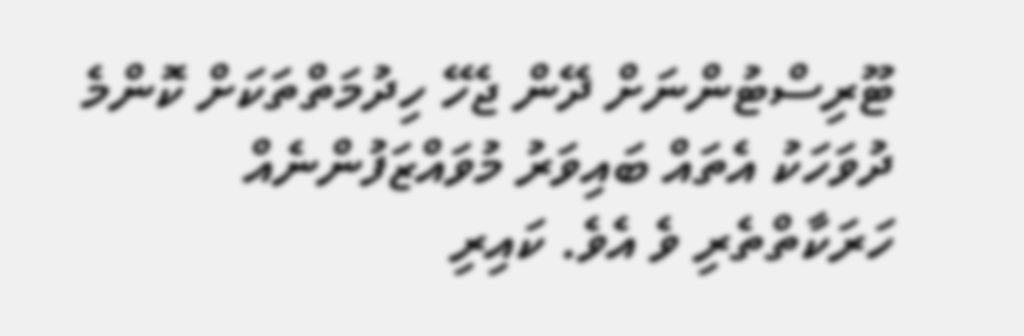ޓޫރިސްޓުންނަށް ދޭން ޖެހޭ ހިދުމަތްތަކަށް ކޮންމެ ދުވަހަކު އެތައް ބައިވަރު މުވައްޒަފުންނެއް ހަރަކާތްތެރި ވެ އެވެ. ކައިރި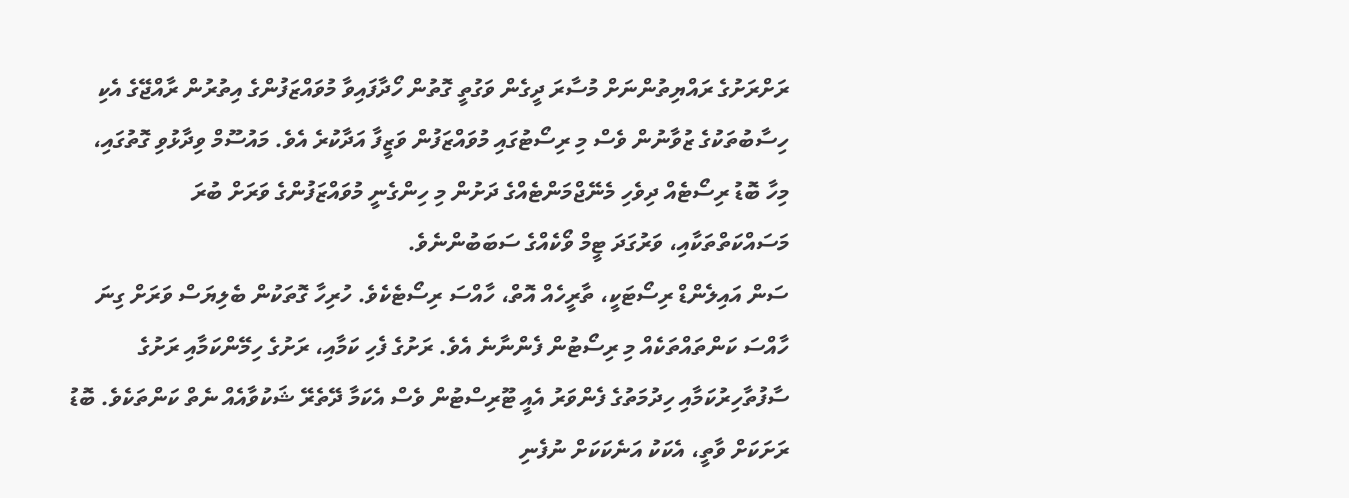ރަށްރަށުގެ ރައްޔިތުންނަށް މުސާރަ ދީގެން ވަގުތީ ގޮތުން ހޯދާފައިވާ މުވައްޒަފުންގެ އިތުރުން ރާއްޖޭގެ އެކި ހިސާބުތަކުގެ ޒުވާނުން ވެސް މި ރިސޯޓުގައި މުވައްޒަފުން ވަޒީފާ އަދާކުރެ އެވެ. މައުސޫމް ވިދާޅުވި ގޮތުގައި، މިހާ ބޮޑު ރިސޯޓެއް ދިވެހި މެނޭޖްމަންޓެއްގެ ދަށުން މި ހިންގެނީ މުވައްޒަފުންގެ ވަރަށް ބުރަ މަސައްކަތްތަކާއި، ވަރުގަދަ ޓީމް ވޯކެއްގެ ސަބަބުންނެވެ.
ސަން އައިލެންޑް ރިސޯޓަކީ، ތާރީހެއް އޮތް، ހާއްސަ ރިސޯޓެކެވެ. ހުރިހާ ގޮތަކުން ބެލިޔަސް ވަރަށް ގިނަ ހާއްސަ ކަންތައްތަކެއް މި ރިސޯޓުން ފެންނާނެ އެވެ. ރަށުގެ ފެހި ކަމާއި، ރަށުގެ ހިމޭންކަމާއި ރަށުގެ ސާފުތާހިރުކަމާއި ހިދުމަތުގެ ފެންވަރު އެއީ ޓޫރިސްޓުން ވެސް އެކަމާ ދޭތެރޭ ޝަކުވާއެއް ނެތް ކަންތަކެވެ. ބޮޑު ރަށަކަށް ވާތީ، އެކަކު އަނެކަކަށް ނުފެނި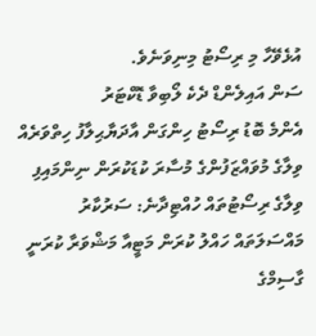އުޅެވޭހާ މި ރިސޯޓު މިނިވަނެވެ.
ސަން އައިލެންޑް ދެކެ ލޯބިވާ ޑޮކްޓަރު
އެންމެ ބޮޑު ރިސޯޓު ހިންގަން އާދަޔާޙިލާފު ހިތްވަރެއް
ވިލާގެ މުވައްޒަފުންގެ މުސާރަ ކުޑަކުރަން ނިންމައިފި
ވިލާގެ ރިސޯޓުތައް ހުއްޓިދާނެ: ސަރުކާރު
މައްސަލަތައް ހައްލު ކުރަން މަޓީއާ މަޝްވަރާ ކުރަނީ
ގާސިމްގެ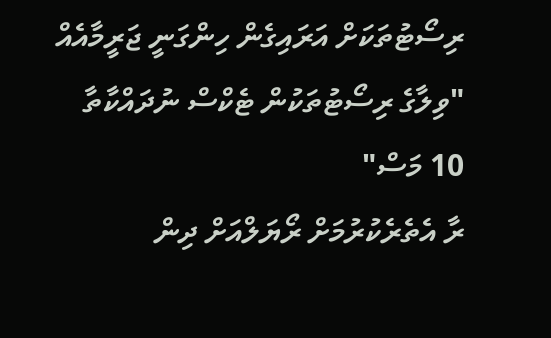ރިސޯޓުތަކަށް އަރައިގެން ހިންގަނީ ޖަރީމާއެއް
"ވިލާގެ ރިސޯޓުތަކުން ޓެކްސް ނުދައްކާތާ 10 މަސް"
ރާ އެތެރެކުރުމަށް ރޯޔަލްއަށް ދިން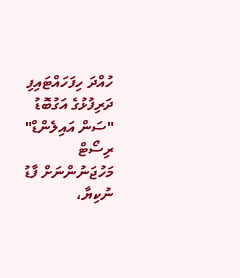ހުއްދަ ހިފަހައްޓައިފި
ދަރިފުޅުގެ އަގުބޮޑު "ސަން އައިލެންޑް" ރިސޯޓް
މަހުޖަނުންނަށް ފާޑު ނުކިޔާ،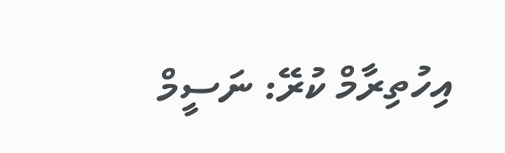އިހުތިރާމް ކުރޭ: ނަސީމް